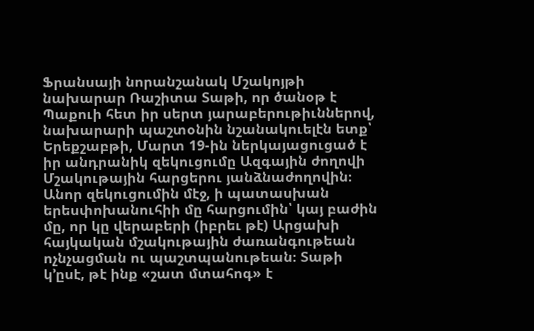Ֆրանսայի նորանշանակ Մշակոյթի նախարար Ռաշիտա Տաթի, որ ծանօթ է Պաքուի հետ իր սերտ յարաբերութիւններով, նախարարի պաշտօնին նշանակուելէն ետք՝ Երեքշաբթի, Մարտ 19-ին ներկայացուցած է իր անդրանիկ զեկուցումը Ազգային ժողովի Մշակութային հարցերու յանձնաժողովին։
Անոր զեկուցումին մէջ, ի պատասխան երեսփոխանուհիի մը հարցումին՝ կայ բաժին մը, որ կը վերաբերի (իբրեւ թէ) Արցախի հայկական մշակութային ժառանգութեան ոչնչացման ու պաշտպանութեան։ Տաթի կ՚ըսէ, թէ ինք «շատ մտահոգ» է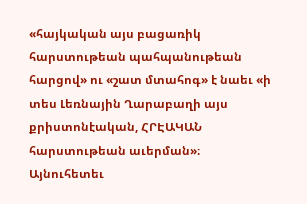«հայկական այս բացառիկ հարստութեան պահպանութեան հարցով» ու «շատ մտահոգ» է նաեւ «ի տես Լեռնային Ղարաբաղի այս քրիստոնէական, ՀՐԷԱԿԱՆ հարստութեան աւերման»։
Այնուհետեւ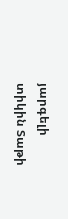յարգելի տիկին Տաթի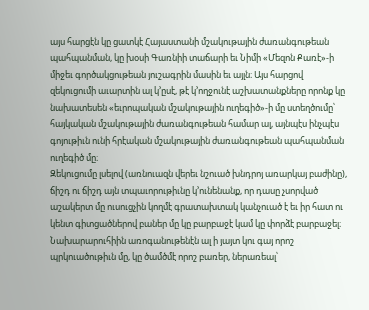այս հարցէն կը ցատկէ Հայաստանի մշակութային ժառանգութեան պահպանման, կը խօսի Գառնիի տաճարի եւ Նիմի «Մեզոն Քառէ»-ի միջեւ գործակցութեան յուշագրին մասին եւ այլն։ Այս հարցով զեկուցումի աւարտին ալ կ՚ըսէ, թէ կ՚ողջունէ աշխատանքները որոնք կը նախատեսեն «եւրոպական մշակութային ուղեգիծ»-ի մը ստեղծումը՝ հայկական մշակութային ժառանգութեան համար ալ, այնպէս ինչպէս գոյութիւն ունի հրէական մշակութային ժառանգութեան պահպանման ուղեգիծ մը։
Զեկուցումը լսելով (առնուազն վերեւ նշուած խնդրոյ առարկայ բաժինը), ճիշդ ու ճիշդ այն տպաւորութիւնը կ՚ունենանք, որ դասը չսորված աշակերտ մը ուսուցչին կողմէ գրատախտակ կանչուած է եւ իր հատ ու կենտ գիտցածներով բաներ մը կը բարբաջէ կամ կը փորձէ բարբաջել։ Նախարարուհիին առոգանութենէն ալ ի յայտ կու գայ որոշ պրկուածութիւն մը, կը ծամծմէ որոշ բառեր, ներառեալ՝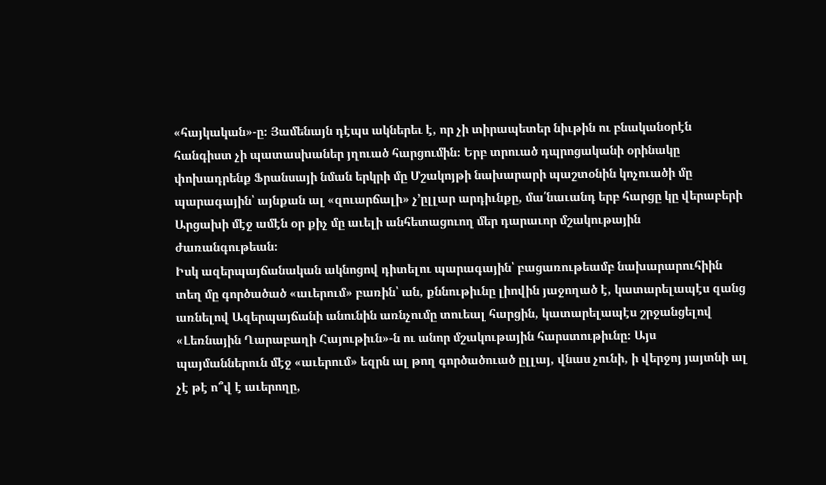«հայկական»-ը։ Յամենայն դէպս ակներեւ է, որ չի տիրապետեր նիւթին ու բնականօրէն հանգիստ չի պատասխաներ յղուած հարցումին։ Երբ տրուած դպրոցականի օրինակը փոխադրենք Ֆրանսայի նման երկրի մը Մշակոյթի նախարարի պաշտօնին կոչուածի մը պարագային՝ այնքան ալ «զուարճալի» չ՚ըլլար արդիւնքը, մա՛նաւանդ երբ հարցը կը վերաբերի Արցախի մէջ ամէն օր քիչ մը աւելի անհետացուող մեր դարաւոր մշակութային ժառանգութեան։
Իսկ ազերպայճանական ակնոցով դիտելու պարագային՝ բացառութեամբ նախարարուհիին տեղ մը գործածած «աւերում» բառին՝ ան, քննութիւնը լիովին յաջողած է, կատարելապէս զանց առնելով Ազերպայճանի անունին առնչումը տուեալ հարցին, կատարելապէս շրջանցելով «Լեռնային Ղարաբաղի Հայութիւն»-ն ու անոր մշակութային հարստութիւնը։ Այս պայմաններուն մէջ «աւերում» եզրն ալ թող գործածուած ըլլայ, վնաս չունի, ի վերջոյ յայտնի ալ չէ թէ ո՞վ է աւերողը,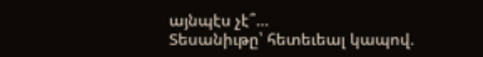այնպէս չէ՞…
Տեսանիւթը՝ հետեւեալ կապով.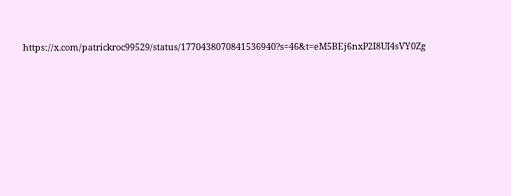https://x.com/patrickroc99529/status/1770438070841536940?s=46&t=eM5BEj6nxP2I8UI4sVY0Zg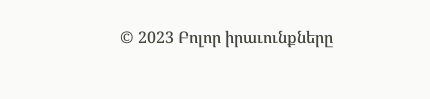© 2023 Բոլոր իրաւունքները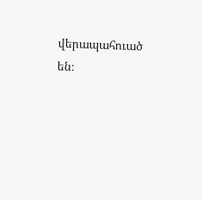վերապահուած են։